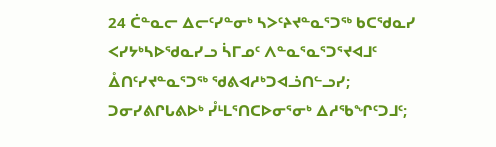24 ᑖᓐᓇᓕ ᐃᓕᑦᓯᓐᓂᒃ ᓴᐳᑦᔨᔪᓐᓇᕐᑐᖅ ᑲᑕᖁᓇᓯ ᐸᓯᔭᒃᓴᐅᖁᓇᓯᓗ ᓵᒥᓄᑦ ᐱᓐᓇᕐᓇᕐᑐᕐᔪᐊᒧᑦ ᐂᑎᑦᓯᔪᓐᓇᕐᑐᖅ ᖁᕕᐊᓱᒃᑐᐊᓘᑎᓪᓗᓯ;
ᑐᓂᓯᕕᒋᒐᕕᐅᒃ ᓮᒻᒪᕐᑎᑕᐅᓂᕐᓂᒃ ᐃᓱᖃᖏᑦᑐᒧᑦ;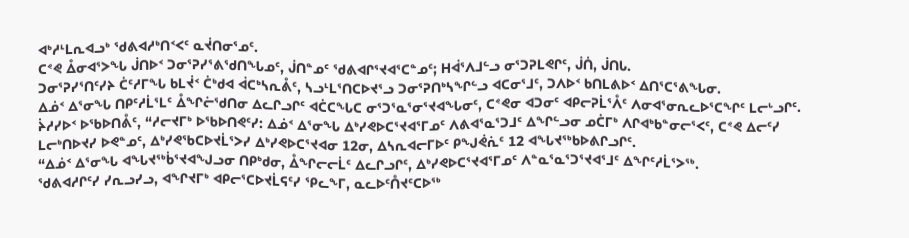ᐊᒃᓱᒻᒪᕆᐊᓗᒃ ᖁᕕᐊᓱᒃᑎᑉᐸᑦ ᓇᔫᑎᓂᕐᓄᑦ.
ᑕᕝᕙ ᐂᓂᐊᕐᐳᖓ ᒎᑎᐅᑉ ᑐᓂᕐᕈᓯᕐᕕᖁᑎᖓᓄᑦ, ᒎᑎᓐᓄᑦ ᖁᕕᐊᒋᕐᔪᐊᕐᑕᓐᓄᑦ; ᕼᐋᕐᐱᒧᓪᓗ ᓂᕐᑐᕈᒪᕙᒋᑦ, ᒎᑏ, ᒎᑎᒐ.
ᑐᓂᕐᕈᓯᕐᑎᑦᓯᔨ ᑖᑦᓱᒥᖓ ᑲᒪᔫᑉ ᑖᒃᑯᐊ ᐋᑕᒃᓴᕆᕔᑦ, ᓴᓗᒻᒪᕐᑎᑕᐅᔪᕐᓗ ᑐᓂᕐᕈᑎᒃᓴᖏᓪᓗ ᐊᑕᓂᕐᒧᑦ, ᑐᐱᐅᑉ ᑲᑎᒪᕕᐅᑉ ᐃᑎᕐᑕᕐᕕᖓᓂ.
ᐃᓅᑉ ᐃᕐᓂᖓ ᑎᑭᑦᓱᒫᕐᒪᑦ ᐂᖏᓖᖁᑎᓂ ᐃᓚᒋᓗᒋᑦ ᐊᑖᑕᖓᑕ ᓂᕐᑐᕐᓇᕐᓂᕐᔪᐊᖓᓂᑦ, ᑕᕝᕙᓂ ᐊᑐᓂᑦ ᐊᑭᓕᕈᒫᕐᐰᑦ ᐱᓂᐊᕐᓂᕆᓚᐅᕐᑕᖏᑦ ᒪᓕᒡᓗᒋᑦ.
ᔩᓱᓯᐅᑉ ᐅᖃᐅᑎᕔᑦ, “ᓱᓕᔪᒥᒃ ᐅᖃᐅᑎᕙᑦᓯ: ᐃᓅᑉ ᐃᕐᓂᖓ ᐃᒃᓯᕙᐅᑕᕐᔪᐊᕐᒥᓄᑦ ᐱᕕᐊᕐᓇᕐᑐᒧᑦ ᐃᖏᓪᓗᓂ ᓄᑖᒥᒃ ᐱᒋᐊᒃᑲᓐᓂᓕᕐᐸᑦ, ᑕᕝᕙ ᐃᓕᑦᓯ ᒪᓕᒃᑎᐅᔪᓯ ᐅᕙᓐᓄᑦ, ᐃᒃᓯᕙᖃᑕᐅᔪᒫᕐᐳᓯ ᐃᒃᓯᕙᐅᑕᕐᔪᐊᓂ 12ᓂ, ᐃᓴᕆᐊᓕᒥᐅᑦ ᑭᖑᕚᕇᑦ 12 ᐊᖓᔪᖅᑲᐅᕕᒋᓗᒋᑦ.
“ᐃᓅᑉ ᐃᕐᓂᖓ ᐊᖓᔪᖅᑳᕐᔪᐊᖑᓗᓂ ᑎᑭᒃᑯᓂ, ᐂᖏᓕᓕᒫᑦ ᐃᓚᒋᓗᒋᑦ, ᐃᒃᓯᕙᐅᑕᕐᔪᐊᕐᒥᓄᑦ ᐱᓐᓇᕐᓇᕐᑐᕐᔪᐊᕐᒧᑦ ᐃᖏᑦᓱᒫᕐᐳᖅ.
ᖁᕕᐊᓱᒋᑦᓯ ᓯᕆᓗᓯᓗ, ᐊᖏᔪᒥᒃ ᐊᑭᓕᕐᑕᐅᔪᒫᕋᑦᓯ ᕿᓚᖕᒥ, ᓇᓚᐅᑦᑍᔪᑦᑕᐅᖅ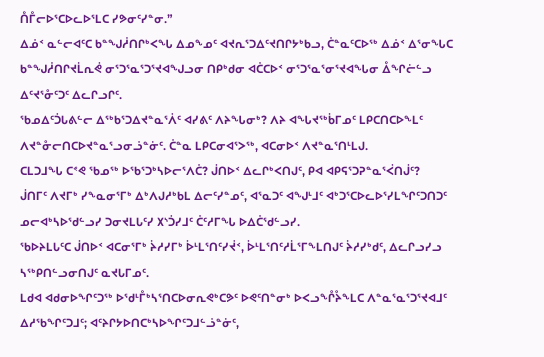ᑍᒤᓕᐅᕐᑕᐅᓚᐅᕐᒪᑕ ᓯᕗᓂᑦᓯᓐᓂ.”
ᐃᓅᑉ ᓇᓪᓕᐊᑦᑕ ᑲᓐᖑᓲᑎᒋᒃᐸᖓ ᐃᓄᖕᓄᑦ ᐊᔪᕆᕐᑐᐃᑦᔪᑎᒋᔭᒃᑲᓗ, ᑖᓐᓇᑦᑕᐅᖅ ᐃᓅᑉ ᐃᕐᓂᖓᑕ ᑲᓐᖑᓲᑎᒋᔪᒫᕆᕚ ᓂᕐᑐᕐᓇᕐᑐᕐᔪᐊᖑᓗᓂ ᑎᑭᒃᑯᓂ ᐊᑖᑕᐅᑉ ᓂᕐᑐᕐᓇᕐᓂᕐᔪᐊᖓᓂ ᐂᖏᓖᓪᓗ ᐃᑦᔪᕐᓁᑦᑐᑦ ᐃᓚᒋᓗᒋᑦ.
ᖃᓄᐃᑦᑑᒐᕕᓪᓕ ᐃᖅᑲᕐᑐᐃᔪᓐᓇᕐᐲᑦ ᐊᓯᕕᑦ ᐱᔨᖓᓂᒃ? ᐱᔨ ᐊᖓᔪᖅᑳᒥᓄᑦ ᒪᑭᑕᑎᑕᐅᖕᒪᑦ ᐱᔪᓐᓁᓕᑎᑕᐅᔪᓐᓇᕐᓗᓂᓘᓐᓃᑦ. ᑖᓐᓇ ᒪᑭᑕᓂᐊᕐᐳᖅ, ᐊᑕᓂᐅᑉ ᐱᔪᓐᓇᕐᑎᒻᒪᒍ.
ᑕᒪᑐᒧᖓ ᑕᕝᕙ ᖃᓄᖅ ᐅᖃᕐᑐᒃᓴᐅᓕᕐᐱᑖ? ᒎᑎᐅᑉ ᐃᓚᒋᒃᐸᑎᒍᑦ, ᑭᐊ ᐊᑭᕋᕐᑐᕈᓐᓇᕐᐹᑎᒎᑦ?
ᒎᑎᒥᑦ ᐱᔪᒥᒃ ᓯᖕᓇᓂᕐᒥᒃ ᐃᒃᐱᒍᓱᒃᑲᒪ ᐃᓕᑦᓯᓐᓄᑦ, ᐊᕐᓇᑐᑦ ᐊᖑᒻᒧᑦ ᐊᒃᑐᕐᑕᐅᓚᐅᕐᓯᒪᖏᑦᑐᑎᑐᑦ ᓄᓕᐊᒃᓴᐅᖁᓪᓗᓯ ᑐᓂᔪᒪᒐᑦᓯ ᙭ᔅᑑᓯᒧᑦ ᑖᑦᓱᒥᖓ ᐅᐃᑖᖁᓪᓗᓯ.
ᖃᐅᔨᒪᒐᑦᑕ ᒎᑎᐅᑉ ᐊᑕᓂᕐᒥᒃ ᔩᓱᓯᒥᒃ ᐆᒻᒪᕐᑎᑦᓯᔫᑉ, ᐆᒻᒪᕐᑎᑦᓱᒫᕐᒥᖕᒪᑎᒍᑦ ᔩᓱᓯᒃᑯᑦ, ᐃᓚᒋᓗᓯᓗ ᓴᖅᑭᑎᓪᓗᓂᑎᒍᑦ ᓇᔪᒐᒥᓄᑦ.
ᒪᑯᐊ ᐊᑯᓂᐅᖏᑦᑐᖅ ᐅᖁᒻᒤᒃᓴᕐᑎᑕᐅᓂᕆᕙᒃᑕᕗᑦ ᐅᕙᑦᑎᓐᓂᒃ ᐅᐸᓗᖕᒊᔧᖕᒪᑕ ᐱᓐᓇᕐᓇᕐᑐᕐᔪᐊᒧᑦ ᐃᓱᖃᖏᑦᑐᒧᑦ; ᐊᑦᔨᒋᔭᐅᑎᑕᒃᓴᐅᖏᑦᑐᒧᓪᓘᓐᓃᑦ,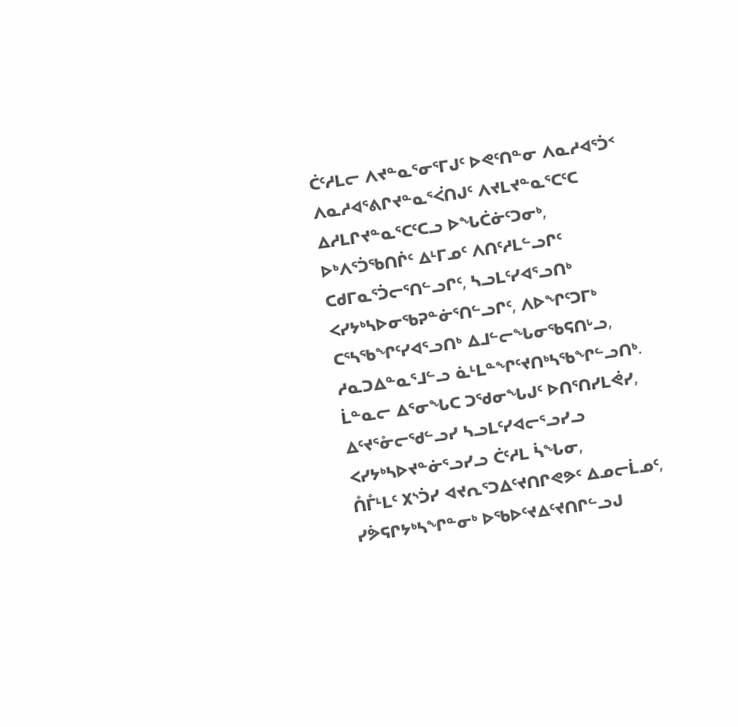ᑖᑦᓱᒪᓕ ᐱᔪᓐᓇᕐᓂᕐᒥᒍᑦ ᐅᕙᑦᑎᓐᓂ ᐱᓇᓱᐊᕐᑑᑉ ᐱᓇᓱᐊᕐᕕᒋᔪᓐᓇᕐᐹᑎᒍᑦ ᐱᔪᒪᔪᓐᓇᕐᑕᑦᑕ ᐃᓱᒪᒋᔪᓐᓇᕐᑕᑦᑕᓗ ᐅᖓᑖᓃᑦᑐᓂᒃ,
ᐅᒃᐱᕐᑑᖃᑎᒌᑦ ᐃᒻᒥᓄᑦ ᐱᑎᑦᓱᒪᓪᓗᒋᑦ ᑕᑯᒥᓇᕐᑑᓕᕐᑎᓪᓗᒋᑦ, ᓴᓗᒪᑦᓯᐊᕐᓗᑎᒃ ᐸᓯᔭᒃᓴᐅᓂᖃᕈᓐᓃᕐᑎᓪᓗᒋᑦ, ᐱᐅᖏᑦᑐᒥᒃ ᑕᕐᓴᖃᖏᑦᓯᐊᕐᓗᑎᒃ ᐃᒧᓪᓕᖓᓂᖃᕋᑎᒡᓗ, ᓱᓇᑐᐃᓐᓇᕐᒧᓪᓗ ᓈᒻᒪᓐᖏᑦᔪᑎᒃᓴᖃᖏᓪᓗᑎᒃ.
ᒫᓐᓇᓕ ᐃᕐᓂᖓᑕ ᑐᖁᓂᖓᒍᑦ ᐅᑎᕐᑎᓯᒪᕚᓯ, ᐃᑦᔪᕐᓁᓕᖁᓪᓗᓯ ᓴᓗᒪᑦᓯᐊᓕᕐᓗᓯᓗ ᐸᓯᔭᒃᓴᐅᔪᓐᓃᕐᓗᓯᓗ ᑖᑦᓱᒪ ᓵᖓᓂ,
ᑍᒤᒻᒪᑦ ᙭ᔅᑑᓯ ᐊᔪᕆᕐᑐᐃᑦᔪᑎᒋᕙᕗᑦ ᐃᓄᓕᒫᓄᑦ, ᓯᕘᕋᒋᔭᒃᓴᖏᓐᓂᒃ ᐅᖃᐅᑦᔪᐃᑦᔪᑎᒋᓪᓗᒍ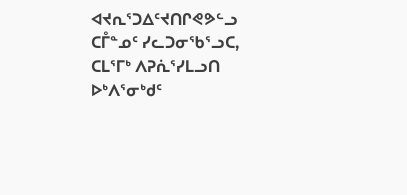ᐊᔪᕆᕐᑐᐃᑦᔪᑎᒋᕙᕗᓪᓗ ᑕᒤᓐᓄᑦ ᓯᓚᑐᓂᖃᕐᓗᑕ, ᑕᒪᕐᒥᒃ ᐱᕈᕇᕐᓯᒪᓗᑎ ᐅᒃᐱᕐᓂᒃᑯᑦ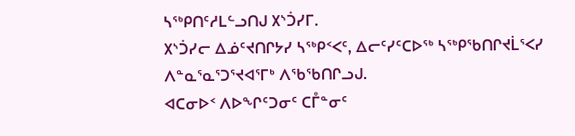ᓴᖅᑭᑎᑦᓱᒪᓪᓗᑎᒍ ᙭ᔅᑑᓯᒥ.
᙭ᔅᑑᓯᓕ ᐃᓅᑦᔪᑎᒋᔭᓯ ᓴᖅᑭᑉᐸᑦ, ᐃᓕᑦᓯᑦᑕᐅᖅ ᓴᖅᑭᖃᑎᒋᔪᒫᕐᐸᓯ ᐱᓐᓇᕐᓇᕐᑐᕐᔪᐊᕐᒥᒃ ᐱᖃᖃᑎᒋᓗᒍ.
ᐊᑕᓂᐅᑉ ᐱᐅᖏᑦᑐᓂᑦ ᑕᒤᓐᓂᑦ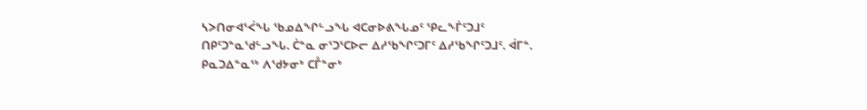ᓴᐳᑎᓂᐊᕐᐹᖓ ᖃᓄᐃᖏᓪᓗᖓ ᐊᑕᓂᐅᕕᖓᓄᑦ ᕿᓚᖕᒦᑦᑐᒧᑦ ᑎᑭᑦᑐᓐᓇᖁᓪᓗᖓ. ᑖᓐᓇ ᓂᕐᑐᕐᑕᐅᓕ ᐃᓱᖃᖏᑦᑐᒥᑦ ᐃᓱᖃᖏᑦᑐᒧᑦ. ᐋᒥᓐ.
ᑭᓇᑐᐃᓐᓇᖅ ᐱᖁᔭᓂᒃ ᑕᒤᓐᓂᒃ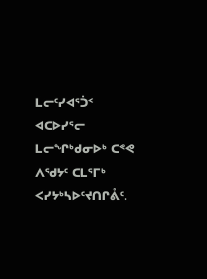ᒪᓕᑦᓯᐊᕐᑑᑉ ᐊᑕᐅᓯᕐᓕ ᒪᓕᖏᒃᑯᓂᐅᒃ ᑕᕝᕙ ᐱᖁᔭᑦ ᑕᒪᕐᒥᒃ ᐸᓯᔭᒃᓴᐅᑦᔪᑎᒋᕔᑦ.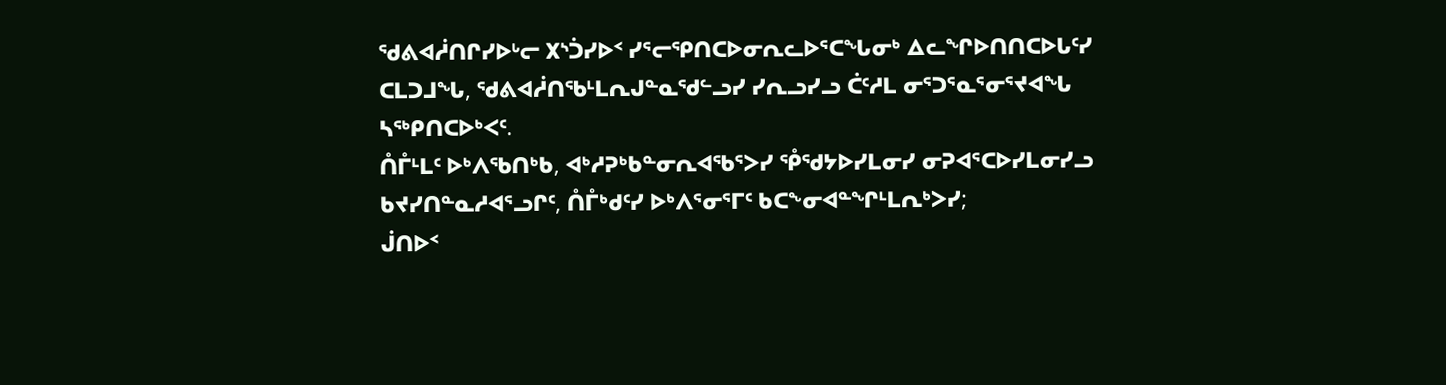ᖁᕕᐊᓲᑎᒋᓯᐅᒡᓕ ᙭ᔅᑑᓯᐅᑉ ᓯᕐᓕᕿᑎᑕᐅᓂᕆᓚᐅᕐᑕᖓᓂᒃ ᐃᓚᖏᐅᑎᑎᑕᐅᒐᑦᓯ ᑕᒪᑐᒧᖓ, ᖁᕕᐊᓲᑎᖃᒻᒪᕆᒍᓐᓇᖁᓪᓗᓯ ᓯᕆᓗᓯᓗ ᑖᑦᓱᒪ ᓂᕐᑐᕐᓇᕐᓂᕐᔪᐊᖓ ᓴᖅᑭᑎᑕᐅᒃᐸᑦ.
ᑍᒤᒻᒪᑦ ᐅᒃᐱᖃᑎᒃᑲ, ᐊᒃᓱᕈᒃᑲᓐᓂᕆᐊᖃᕐᐳᓯ ᕾᖁᔭᐅᓯᒪᓂᓯ ᓂᕈᐊᕐᑕᐅᓯᒪᓂᓯᓗ ᑲᔪᓯᑎᓐᓇᓱᐊᕐᓗᒋᑦ, ᑍᒤᒃᑯᑦᓯ ᐅᒃᐱᕐᓂᕐᒥᑦ ᑲᑕᖕᓂᐊᓐᖏᒻᒪᕆᒃᐳᓯ;
ᒎᑎᐅᑉ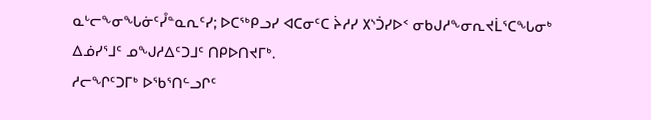ᓇᒡᓕᖕᓂᖓᓃᑦᓮᓐᓇᕆᑦᓯ; ᐅᑕᖅᑭᓗᓯ ᐊᑕᓂᑦᑕ ᔩᓱᓯ ᙭ᔅᑑᓯᐅᑉ ᓂᑲᒍᓱᖕᓂᕆᔪᒫᕐᑕᖓᓂᒃ ᐃᓅᓯᕐᒧᑦ ᓄᖑᓱᐃᑦᑐᒧᑦ ᑎᑭᐅᑎᔪᒥᒃ.
ᓱᓕᖏᑦᑐᒥᒃ ᐅᖃᕐᑎᓪᓗᒋᑦ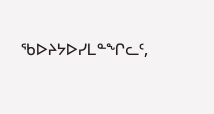ᖃᐅᔨᔭᐅᓯᒪᓐᖏᓚᑦ,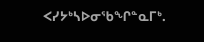ᐸᓯᔭᒃᓴᐅᓂᖃᖏᓐᓇᒥᒃ.